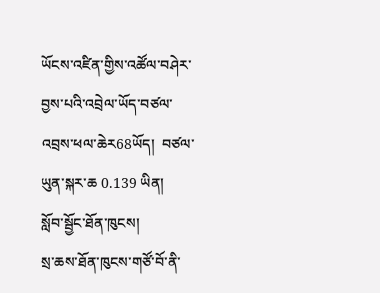ཡོངས་འཛིན་གྱིས་འཚོལ་བཤེར་བྱས་པའི་འབྲེལ་ཡོད་བཙལ་འབྲས་ཕལ་ཆེར68ཡོད།  བཙལ་ཡུན་སྐར་ཆ 0.139 ཡིན།
སློབ་སྦྱོང་ཐོན་ཁུངས།
སྲ་ཆས་ཐོན་ཁུངས་གཙོ་བོ་ནི་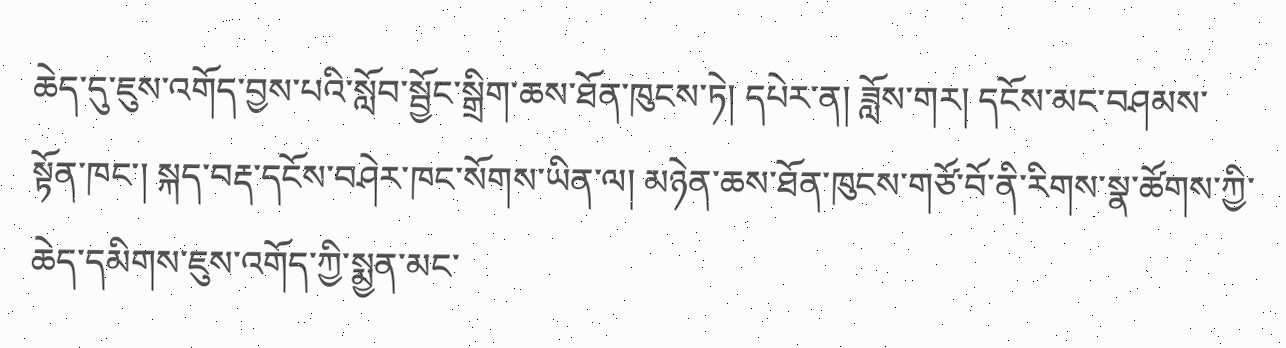ཆེད་དུ་ཇུས་འགོད་བྱས་པའི་སློབ་སྦྱོང་སྒྲིག་ཆས་ཐོན་ཁུངས་ཏེ། དཔེར་ན། ཟློས་གར། དངོས་མང་བཤམས་སྟོན་ཁང་། སྐད་བརྡ་དངོས་བཤེར་ཁང་སོགས་ཡིན་ལ། མཉེན་ཆས་ཐོན་ཁུངས་གཙོ་བོ་ནི་རིགས་སྣ་ཚོགས་ཀྱི་ཆེད་དམིགས་ཇུས་འགོད་ཀྱི་སྨྱན་མང་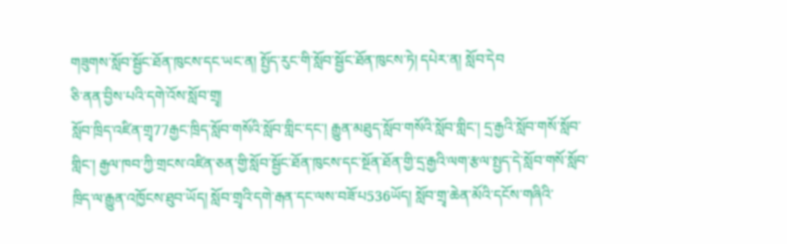གཟུགས་སློབ་སྦྱོང་ཐོན་ཁུངས་དང་ཡང་ན། སྤྱོད་རུང་གི་སློབ་སྦྱོང་ཐོན་ཁུངས་ཏེ། དཔེར་ན། སློབ་དེབ
ཅི་ནན་བྱིས་པའི་དགེ་འོས་སློབ་གྲྭ།
སློབ་ཁྲིད་འཛིན་གྲྭ77རྒྱང་ཁྲིད་སློབ་གསོའི་སློབ་གླིང་དང་། རྒྱུན་མཐུད་སློབ་གསོའི་སློབ་གླིང་། དྲ་རྒྱའི་སློབ་གསོ་སློབ་གླིང་། རྒྱལ་ཁབ་ཀྱི་གྲངས་འཛིན་ཅན་གྱི་སློབ་སྦྱོང་ཐོན་ཁུངས་དང་སྔོན་ཐོན་གྱི་དྲ་རྒྱའི་ལག་རྩལ་སྤྱད་དེ་སློབ་གསོ་སློབ་ཁྲིད་ལ་རྒྱུན་འཁྱོངས་ཐུབ་ཡོད། སློབ་གྲྭའི་དགེ་རྒན་དང་ལས་བཟོ་པ536ཡོད། སློབ་གྲྭ་ཆེན་མོའི་དངོས་གཞིའི་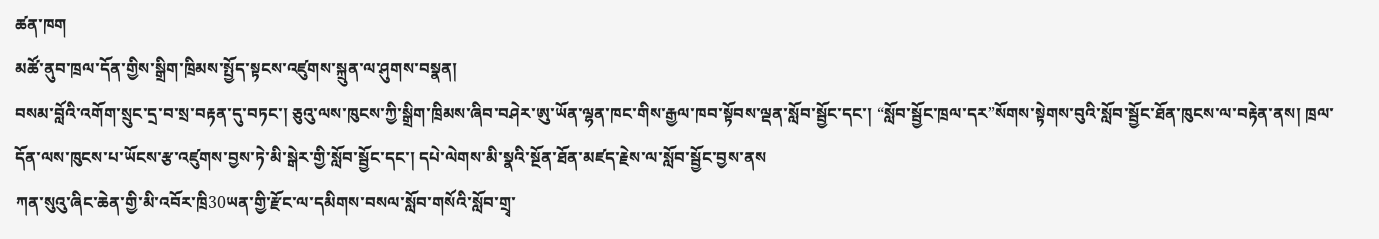ཚན་ཁག
མཚོ་ནུབ་ཁྲལ་དོན་གྱིས་སྒྲིག་ཁྲིམས་སྤྱོད་སྟངས་འཛུགས་སྐྲུན་ལ་ཤུགས་བསྣན།
བསམ་བློའི་འགོག་སྲུང་དྲ་བ་སྲ་བརྟན་དུ་བཏང་། ཅུའུ་ལས་ཁུངས་ཀྱི་སྒྲིག་ཁྲིམས་ཞིབ་བཤེར་ཨུ་ཡོན་ལྷན་ཁང་གིས་རྒྱལ་ཁབ་སྟོབས་ལྡན་སློབ་སྦྱོང་དང་། “སློབ་སྦྱོང་ཁྲལ་དར”སོགས་སྟེགས་བུའི་སློབ་སྦྱོང་ཐོན་ཁུངས་ལ་བརྟེན་ནས། ཁྲལ་དོན་ལས་ཁུངས་པ་ཡོངས་རྩ་འཛུགས་བྱས་ཏེ་མི་སྒེར་གྱི་སློབ་སྦྱོང་དང་། དཔེ་ལེགས་མི་སྣའི་སྔོན་ཐོན་མཛད་རྗེས་ལ་སློབ་སྦྱོང་བྱས་ནས
ཀན་སུའུ་ཞིང་ཆེན་གྱི་མི་འབོར་ཁྲི30ཡན་གྱི་རྫོང་ལ་དམིགས་བསལ་སློབ་གསོའི་སློབ་གྲྭ་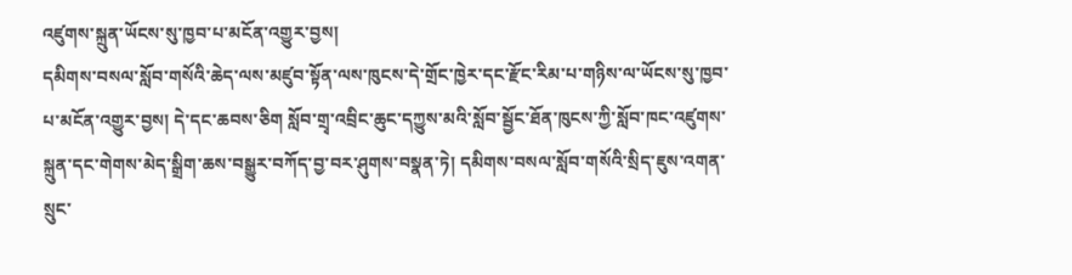འཛུགས་སྐྲུན་ཡོངས་སུ་ཁྱབ་པ་མངོན་འགྱུར་བྱས།
དམིགས་བསལ་སློབ་གསོའི་ཆེད་ལས་མཛུབ་སྟོན་ལས་ཁུངས་དེ་གྲོང་ཁྱེར་དང་རྫོང་རིམ་པ་གཉིས་ལ་ཡོངས་སུ་ཁྱབ་པ་མངོན་འགྱུར་བྱས། དེ་དང་ཆབས་ཅིག སློབ་གྲྭ་འབྲིང་ཆུང་དཀྱུས་མའི་སློབ་སྦྱོང་ཐོན་ཁུངས་ཀྱི་སློབ་ཁང་འཛུགས་སྐྲུན་དང་གེགས་མེད་སྒྲིག་ཆས་བསྒྱུར་བཀོད་བྱ་བར་ཤུགས་བསྣན་ཏེ། དམིགས་བསལ་སློབ་གསོའི་སྲིད་ཇུས་འགན་སྲུང་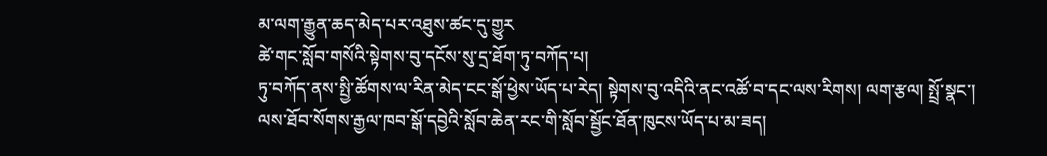མ་ལག་རྒྱུན་ཆད་མེད་པར་འཐུས་ཚང་དུ་གྱུར
ཚེ་གང་སློབ་གསོའི་སྟེགས་བུ་དངོས་སུ་དྲ་ཐོག་ཏུ་བཀོད་པ།
ཏུ་བཀོད་ནས་སྤྱི་ཚོགས་ལ་རིན་མེད་ངང་སྒོ་ཕྱེས་ཡོད་པ་རེད། སྟེགས་བུ་འདིའི་ནང་འཚོ་བ་དང་ལས་རིགས། ལག་རྩལ། སྤྲོ་སྣང་། ལས་ཐོབ་སོགས་རྒྱལ་ཁབ་སྒོ་དབྱེའི་སློབ་ཆེན་རང་གི་སློབ་སྦྱོང་ཐོན་ཁུངས་ཡོད་པ་མ་ཟད།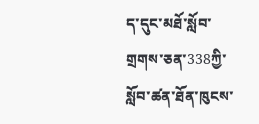ད་དུང་མཐོ་སློབ་གྲགས་ཅན་338ཀྱི་སློབ་ཚན་ཐོན་ཁུངས་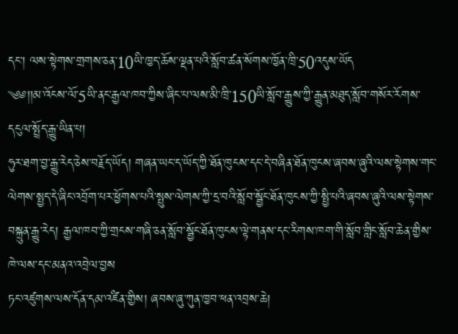དང་། ལས་སྟེགས་གྲགས་ཅན་10ཡི་ཁྱད་ཆོས་ལྡན་པའི་སློབ་ཚན་སོགས་ཁྱོན་ཁྲི་50འདུས་ཡོད
༄༅།།མ་འོངས་ལོ་5ཡི་ནང་རྒྱལ་ཁབ་ཀྱིས་ཞིང་པ་ལས་མི་ཁྲི་150ཡི་སློབ་རྒྱུས་ཀྱི་རྒྱུན་མཐུད་སློབ་གསོར་རོགས་དངུལ་སྤྲོད་རྒྱུ་ཡིན་པ།
ཧུར་ཐག་བྱ་རྒྱུ་རེད་ཅེས་བརྗོད་ཡོད། གཞན་ཡང་ད་ཡོད་ཀྱི་ཐོན་ཁུངས་དང་དེ་བཞིན་ཐོན་ཁུངས་ཞབས་ཞུའི་ལས་སྟེགས་གང་ལེགས་སྤྱད་དེ་ཞིང་འབྲོག་པར་ཕྱོགས་པའི་སྤུས་ལེགས་ཀྱི་དྲ་བའི་སློབ་སྦྱོང་ཐོན་ཁུངས་ཀྱི་སྤྱི་པའི་ཞབས་ཞུའི་ལས་སྟེགས་བསྐྲུན་རྒྱུ་རེད། རྒྱལ་ཁབ་ཀྱི་གྲངས་གཞི་ཅན་སློབ་སྦྱོང་ཐོན་ཁུངས་ལྟེ་གནས་དང་རིགས་ཁག་གི་སློབ་གླིང་སློབ་ཆེན་གྱིས་ཁེ་ལས་དང་མནའ་འབྲེལ་བྱས
ཏང་འཛུགས་ལས་དོན་དམ་འཛིན་གྱིས། ཞབས་ཞུ་ཀུན་ཁྱབ་ཕན་འབྲས་ཆེ།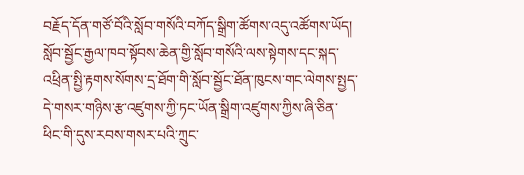བརྗོད་དོན་གཙོ་བོའི་སློབ་གསོའི་བཀོད་སྒྲིག་ཚོགས་འདུ་འཚོགས་ཡོད། སློབ་སྦྱོང་རྒྱལ་ཁབ་སྟོབས་ཆེན་གྱི་སློབ་གསོའི་ལས་སྟེགས་དང་སྐད་འཕྲིན་སྤྱི་རྟགས་སོགས་དྲ་ཐོག་གི་སློབ་སྦྱོང་ཐོན་ཁུངས་གང་ལེགས་སྤྱད་དེ་གསར་གཉིས་རྩ་འཛུགས་ཀྱི་ཏང་ཡོན་སྒྲིག་འཛུགས་ཀྱིས་ཞི་ཅིན་ཕིང་གི་དུས་རབས་གསར་པའི་ཀྲུང་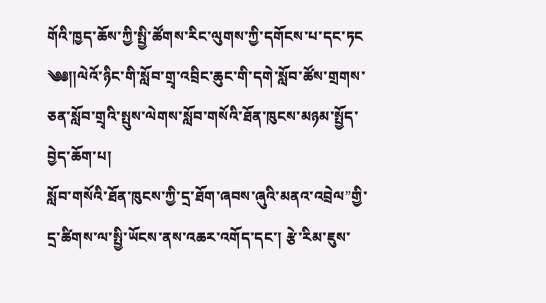གོའི་ཁྱད་ཆོས་ཀྱི་སྤྱི་ཚོགས་རིང་ལུགས་ཀྱི་དགོངས་པ་དང་ཏང
༄༅༎ལེའོ་ཉིང་གི་སློབ་གྲྭ་འབྲིང་ཆུང་གི་དགེ་སློབ་ཚོས་གྲགས་ཅན་སློབ་གྲྭའི་སྤུས་ལེགས་སློབ་གསོའི་ཐོན་ཁུངས་མཉམ་སྤྱོད་བྱེད་ཆོག་པ།
སློབ་གསོའི་ཐོན་ཁུངས་ཀྱི་དྲ་ཐོག་ཞབས་ཞུའི་མནའ་འབྲེལ”གྱི་དྲ་ཚིགས་ལ་སྤྱི་ཡོངས་ནས་འཆར་འགོད་དང་། རྩེ་རིམ་ཇུས་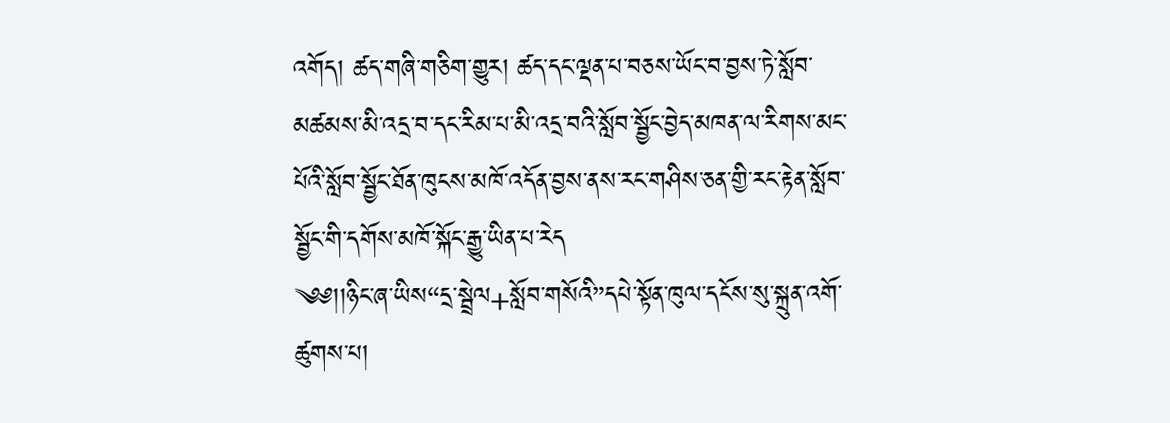འགོད། ཚད་གཞི་གཅིག་གྱུར། ཚད་དང་ལྡན་པ་བཅས་ཡོང་བ་བྱས་ཏེ་སློབ་མཚམས་མི་འདྲ་བ་དང་རིམ་པ་མི་འདྲ་བའི་སློབ་སྦྱོང་བྱེད་མཁན་ལ་རིགས་མང་པོའི་སློབ་སྦྱོང་ཐོན་ཁུངས་མཁོ་འདོན་བྱས་ནས་རང་གཤིས་ཅན་གྱི་རང་རྟེན་སློབ་སྦྱོང་གི་དགོས་མཁོ་སྐོང་རྒྱུ་ཡིན་པ་རེད
༄༅།།ཉིང་ཞ་ཡིས“དྲ་སྦྲེལ+སློབ་གསོའི”དཔེ་སྟོན་ཁུལ་དངོས་སུ་སྐྲུན་འགོ་ཚུགས་པ།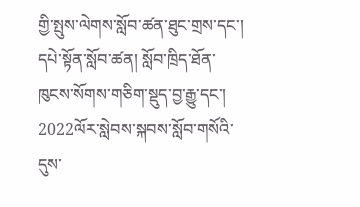གྱི་སྤུས་ལེགས་སློབ་ཚན་ཐུང་གྲས་དང་། དཔེ་སྟོན་སློབ་ཚན། སློབ་ཁྲིད་ཐོན་ཁུངས་སོགས་གཅིག་སྡུད་བྱ་རྒྱུ་དང་། 2022ལོར་སླེབས་སྐབས་སློབ་གསོའི་དུས་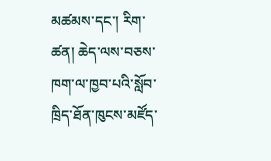མཚམས་དང་། རིག་ཚན། ཆེད་ལས་བཅས་ཁག་ལ་ཁྱབ་པའི་སློབ་ཁྲིད་ཐོན་ཁུངས་མཛོད་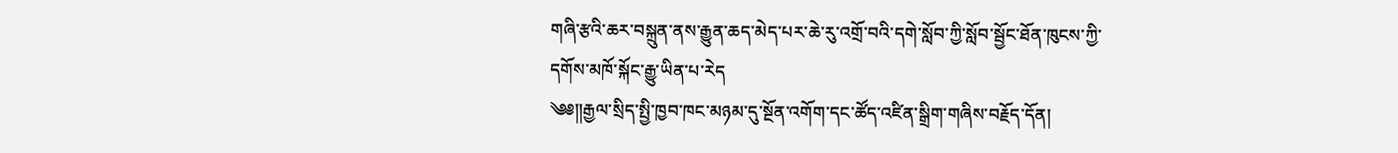གཞི་རྩའི་ཆར་བསྐྲུན་ནས་རྒྱུན་ཆད་མེད་པར་ཆེ་རུ་འགྲོ་བའི་དགེ་སློབ་ཀྱི་སློབ་སྦྱོང་ཐོན་ཁུངས་ཀྱི་དགོས་མཁོ་སྐོང་རྒྱུ་ཡིན་པ་རེད
༄༅༎རྒྱལ་སྲིད་སྤྱི་ཁྱབ་ཁང་མཉམ་དུ་སྔོན་འགོག་དང་ཚོད་འཛིན་སྒྲིག་གཞིས་བརྗོད་དོན།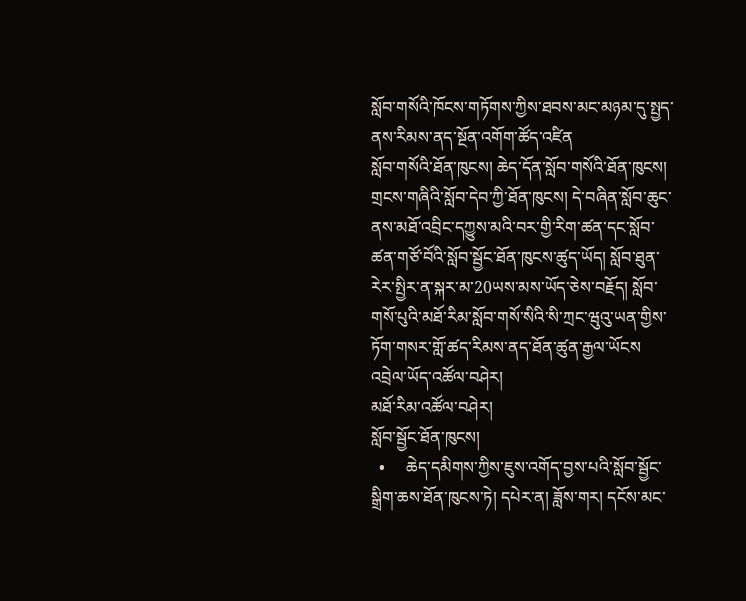སློབ་གསོའི་ཁོངས་གཏོགས་ཀྱིས་ཐབས་མང་མཉམ་དུ་སྤྱད་ནས་རིམས་ནད་སྔོན་འགོག་ཚོད་འཛིན
སློབ་གསོའི་ཐོན་ཁུངས། ཆེད་དོན་སློབ་གསོའི་ཐོན་ཁུངས། གྲངས་གཞིའི་སློབ་དེབ་ཀྱི་ཐོན་ཁུངས། དེ་བཞིན་སློབ་ཆུང་ནས་མཐོ་འབྲིང་དཀྱུས་མའི་བར་གྱི་རིག་ཚན་དང་སློབ་ཚན་གཙོ་བོའི་སློབ་སྦྱོང་ཐོན་ཁུངས་ཚུད་ཡོད། སློབ་ཐུན་རེར་སྤྱིར་ན་སྐར་མ་20ཡས་མས་ཡོད་ཅེས་བརྗོད། སློབ་གསོ་པུའི་མཐོ་རིམ་སློབ་གསོ་སིའི་སི་ཀྲང་ཝུའུ་ཡན་གྱིས་ཏོག་གསར་གློ་ཚད་རིམས་ནད་ཐོན་ཚུན་རྒྱལ་ཡོངས
འབྲེལ་ཡོད་འཚོལ་བཤེར།
མཐོ་རིམ་འཚོལ་བཤེར།
སློབ་སྦྱོང་ཐོན་ཁུངས།
  •     ཆེད་དམིགས་ཀྱིས་ཇུས་འགོད་བྱས་པའི་སློབ་སྦྱོང་སྒྲིག་ཆས་ཐོན་ཁུངས་ཏེ། དཔེར་ན། ཟློས་གར། དངོས་མང་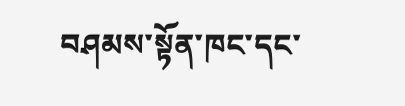བཤམས་སྟོན་ཁང་དང་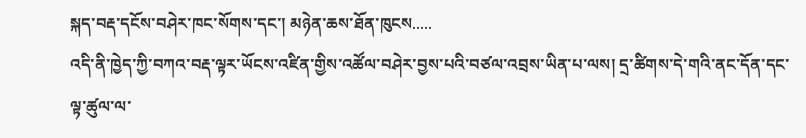སྐད་བརྡ་དངོས་བཤེར་ཁང་སོགས་དང་། མཉེན་ཆས་ཐོན་ཁུངས.....
འདི་ནི་ཁྱེད་ཀྱི་བཀའ་བརྡ་ལྟར་ཡོངས་འཛིན་གྱིས་འཚོལ་བཤེར་བྱས་པའི་བཙལ་འབྲས་ཡིན་པ་ལས། དྲ་ཚིགས་དེ་གའི་ནང་དོན་དང་ལྟ་ཚུལ་ལ་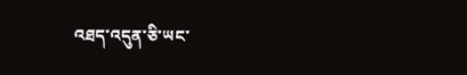འཐད་འདུན་ཅི་ཡང་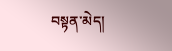བསྟན་མེད།